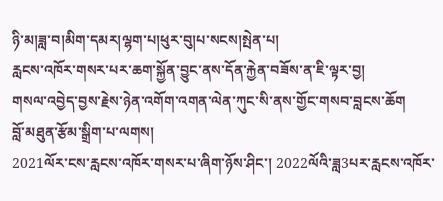ཉི་མ།ཟླ་བ།མིག་དམར།ལྷག་པ།ཕུར་བུ།པ་སངས།སྤེན་པ།
རླངས་འཁོར་གསར་པར་ཆག་སྐྱོན་བྱུང་ནས་དོན་རྐྱེན་བཟོས་ན་ཇི་ལྟར་བྱ།
གསལ་འབྱེད་བྱས་རྗེས་ཉེན་འགོག་འགན་ལེན་ཀུང་སི་ནས་གྱོང་གསབ་བླངས་ཆོག
བློ་མཐུན་རྩོམ་སྒྲིག་པ་ལགས།
2021ལོར་ངས་རླངས་འཁོར་གསར་པ་ཞིག་ཉོས་ཤིང་། 2022ལོའི་ཟླ3པར་རླངས་འཁོར་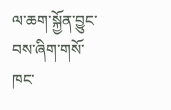ལ་ཆག་སྐྱོན་བྱུང་བས་ཞིག་གསོ་ཁང་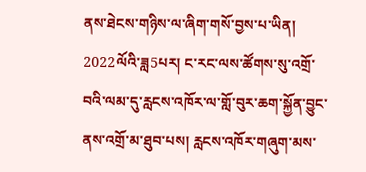ནས་ཐེངས་གཉིས་ལ་ཞིག་གསོ་བྱས་པ་ཡིན། 2022ལོའི་ཟླ5པར། ང་རང་ལས་ཚོགས་སུ་འགྲོ་བའི་ལམ་དུ་རླངས་འཁོར་ལ་གློ་བུར་ཆག་སྐྱོན་བྱུང་ནས་འགྲོ་མ་ཐུབ་པས། རླངས་འཁོར་གཞུག་མས་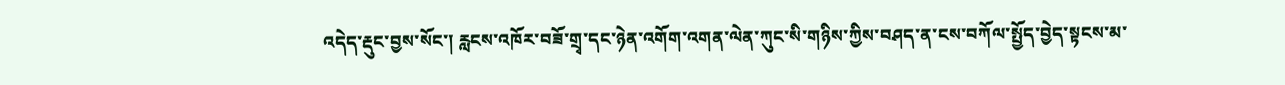འདེད་རྡུང་བྱས་སོང་། རླངས་འཁོར་བཟོ་གྲྭ་དང་ཉེན་འགོག་འགན་ལེན་ཀུང་སི་གཉིས་ཀྱིས་བཤད་ན་ངས་བཀོལ་སྤྱོད་བྱེད་སྟངས་མ་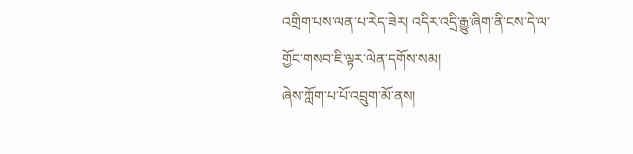འགྲིག་པས་ལན་པ་རེད་ཟེར། འདིར་འདྲི་རྒྱུ་ཞིག་ནི་ངས་དེ་ལ་གྱོང་གསབ་ཇི་ལྟར་ལེན་དགོས་སམ།
ཞེས་ཀློག་པ་པོ་འབྲུག་མོ་ནས།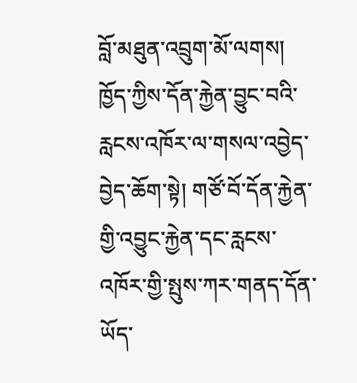བློ་མཐུན་འབྲུག་མོ་ལགས།
ཁྱོད་ཀྱིས་དོན་རྐྱེན་བྱུང་བའི་རླངས་འཁོར་ལ་གསལ་འབྱེད་བྱེད་ཆོག་སྟེ། གཙོ་བོ་དོན་རྐྱེན་གྱི་འབྱུང་རྐྱེན་དང་རླངས་འཁོར་གྱི་སྤུས་ཀར་གནད་དོན་ཡོད་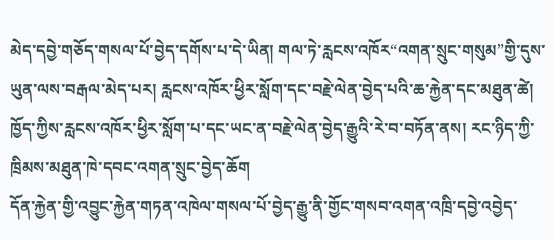མེད་དབྱེ་གཅོད་གསལ་པོ་བྱེད་དགོས་པ་དེ་ཡིན། གལ་ཏེ་རླངས་འཁོར“འགན་སྲུང་གསུམ”གྱི་དུས་ཡུན་ལས་བརྒལ་མེད་པར། རླངས་འཁོར་ཕྱིར་སློག་དང་བརྗེ་ལེན་བྱེད་པའི་ཆ་རྐྱེན་དང་མཐུན་ཚེ། ཁྱོད་ཀྱིས་རླངས་འཁོར་ཕྱིར་སློག་པ་དང་ཡང་ན་བརྗེ་ལེན་བྱེད་རྒྱུའི་རེ་བ་བཏོན་ནས། རང་ཉིད་ཀྱི་ཁྲིམས་མཐུན་ཁེ་དབང་འགན་སྲུང་བྱེད་ཆོག
དོན་རྐྱེན་གྱི་འབྱུང་རྐྱེན་གཏན་འཁེལ་གསལ་པོ་བྱེད་རྒྱུ་ནི་གྱོང་གསབ་འགན་འཁྲི་དབྱེ་འབྱེད་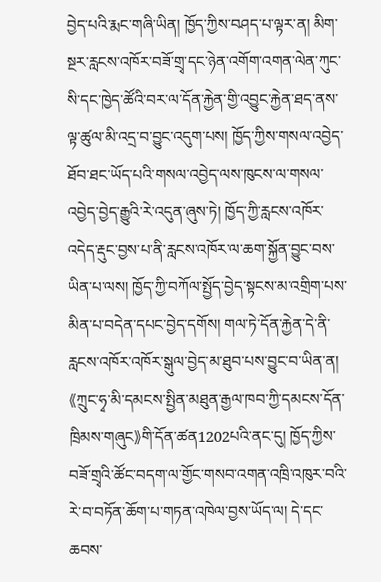བྱེད་པའི་རྨང་གཞི་ཡིན། ཁྱོད་ཀྱིས་བཤད་པ་ལྟར་ན། མིག་སྔར་རླངས་འཁོར་བཟོ་གྲྭ་དང་ཉེན་འགོག་འགན་ལེན་ཀུང་སི་དང་ཁྱེད་ཚོའི་བར་ལ་དོན་རྐྱེན་གྱི་འབྱུང་རྐྱེན་ཐད་ནས་ལྟ་ཚུལ་མི་འདྲ་བ་བྱུང་འདུག་པས། ཁྱོད་ཀྱིས་གསལ་འབྱེད་ཐོབ་ཐང་ཡོད་པའི་གསལ་འབྱེད་ལས་ཁུངས་ལ་གསལ་འབྱེད་བྱེད་རྒྱུའི་རེ་འདུན་ཞུས་ཏེ། ཁྱོད་ཀྱི་རླངས་འཁོར་འདེད་རྡུང་བྱས་པ་ནི་རླངས་འཁོར་ལ་ཆག་སྐྱོན་བྱུང་བས་ཡིན་པ་ལས། ཁྱོད་ཀྱི་བཀོལ་སྤྱོད་བྱེད་སྟངས་མ་འགྲིག་པས་མིན་པ་བདེན་དཔང་བྱེད་དགོས། གལ་ཏེ་དོན་རྐྱེན་དེ་ནི་རླངས་འཁོར་འཁོར་སྒུལ་བྱེད་མ་ཐུབ་པས་བྱུང་བ་ཡིན་ན། 《ཀྲུང་ཧྭ་མི་དམངས་སྤྱིན་མཐུན་རྒྱལ་ཁབ་ཀྱི་དམངས་དོན་ཁྲིམས་གཞུང》གི་དོན་ཚན1202པའི་ནང་དུ། ཁྱོད་ཀྱིས་བཟོ་གྲྭའི་ཚོང་བདག་ལ་གྱོང་གསབ་འགན་འཁྲི་འཁུར་བའི་རེ་བ་བཏོན་ཆོག་པ་གཏན་འཁེལ་བྱས་ཡོད་ལ། དེ་དང་ཆབས་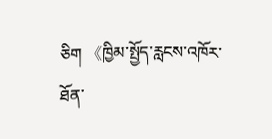ཅིག 《ཁྱིམ་སྤྱོད་རླངས་འཁོར་ཐོན་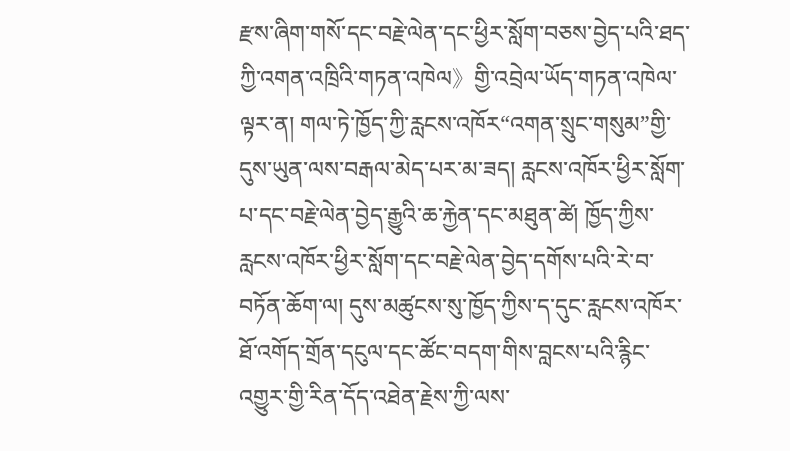རྫས་ཞིག་གསོ་དང་བརྗེ་ལེན་དང་ཕྱིར་སློག་བཅས་བྱེད་པའི་ཐད་ཀྱི་འགན་འཁྲིའི་གཏན་འཁེལ》གྱི་འབྲེལ་ཡོད་གཏན་འཁེལ་ལྟར་ན། གལ་ཏེ་ཁྱོད་ཀྱི་རླངས་འཁོར“འགན་སྲུང་གསུམ”གྱི་དུས་ཡུན་ལས་བརྒལ་མེད་པར་མ་ཟད། རླངས་འཁོར་ཕྱིར་སློག་པ་དང་བརྗེ་ལེན་བྱེད་རྒྱུའི་ཆ་རྐྱེན་དང་མཐུན་ཚེ། ཁྱོད་ཀྱིས་རླངས་འཁོར་ཕྱིར་སློག་དང་བརྗེ་ལེན་བྱེད་དགོས་པའི་རེ་བ་བཏོན་ཆོག་ལ། དུས་མཚུངས་སུ་ཁྱོད་ཀྱིས་ད་དུང་རླངས་འཁོར་ཐོ་འགོད་གྲོན་དངུལ་དང་ཚོང་བདག་གིས་བླངས་པའི་རྙིང་འགྱུར་གྱི་རིན་དོད་འཐེན་རྗེས་ཀྱི་ལས་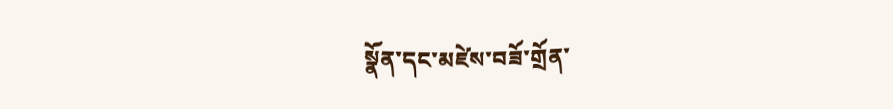སྣོན་དང་མཛེས་བཟོ་གྲོན་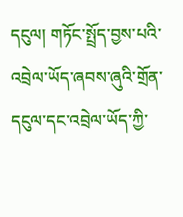དངུལ། གཏོང་སྤྲོད་བྱས་པའི་འབྲེལ་ཡོད་ཞབས་ཞུའི་གྲོན་དངུལ་དང་འབྲེལ་ཡོད་ཀྱི་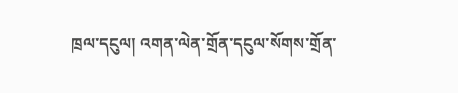ཁྲལ་དངུལ། འགན་ལེན་གྲོན་དངུལ་སོགས་གྲོན་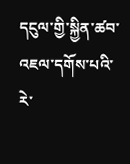དངུལ་གྱི་སྐྱིན་ཚབ་འཇལ་དགོས་པའི་རེ་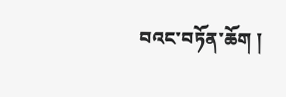བའང་བཏོན་ཆོག །